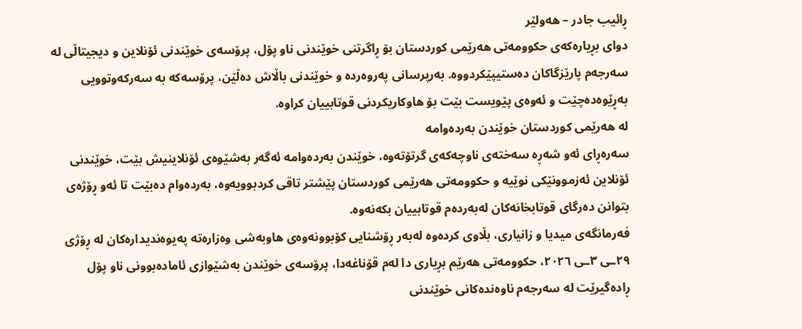ڕائیب جادر – هەولێر
دوای بڕیارەکەی حکوومەتی ھەرێمی کوردستان بۆ ڕاگرتنی خوێندنی ناو پۆل، پرۆسەی خوێندنی ئۆنلاین و دیجیتاڵی لە سەرجەم پارێزگاکان دەستیپێکردووە. بەرپرسانی پەروەردە و خوێندنی باڵاش دەڵێن، پرۆسەکە بە سەرکەوتوویی بەڕێوەدەچێت و ئەوەی پێویست بێت بۆ ھاوکاریکردنی قوتابییان کراوە.
لە ھەرێمی کوردستان خوێندن بەردەوامە
سەرەڕای ئەو شەڕە سەختەی ناوچەکەی گرتۆتەوە، خوێندن بەردەوامە ئەگەر بەشێوەی ئۆنلاینیش بێت، خوێندنی ئۆنلاین ئەزموونێکی نوێیە و حکوومەتی ھەرێمی کوردستان پێشتر تاقی کردبوویەوە، بەردەوام دەبێت تا ئەو ڕۆژەی بتوانن دەرگای قوتابخانەکان لەبەردەم قوتابییان بکەنەوە.
فەرمانگەی میدیا و زانیاری، بڵاوی کردەوە لەبەر ڕۆشنایی کۆبوونەوەی ھاوبەشی وەزارەتە پەیوەندیدارەکان لە ڕۆژی ٢٩ـی ٣ـی ٢٠٢٦، حکوومەتی ھەرێم بڕیاری دا لەم قۆناغەدا، پرۆسەی خوێندن بەشێوازی ئامادەبوونی ناو پۆل ڕادەگیرێت لە سەرجەم ناوەندەکانی خوێندنی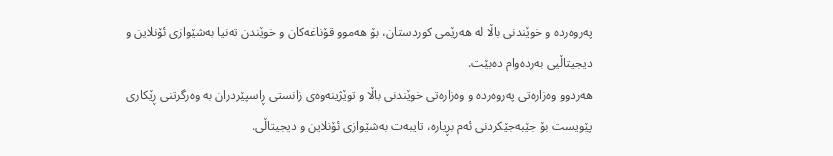پەروەردە و خوێندنی باڵا لە ھەرێمی کوردستان، بۆ ھەموو قۆناغەکان و خوێندن تەنیا بەشێوازی ئۆنلاین و دیجیتاڵیی بەردەوام دەبێت.
ھەردوو وەزارەتی پەروەردە و وەزارەتی خوێندنی باڵا و توێژینەوەی زانستی ڕاسپێردران بە وەرگرتنی ڕێکاری پێویست بۆ جێبەجێکردنی ئەم بڕیارە، تایبەت بەشێوازی ئۆنلاین و دیجیتاڵی.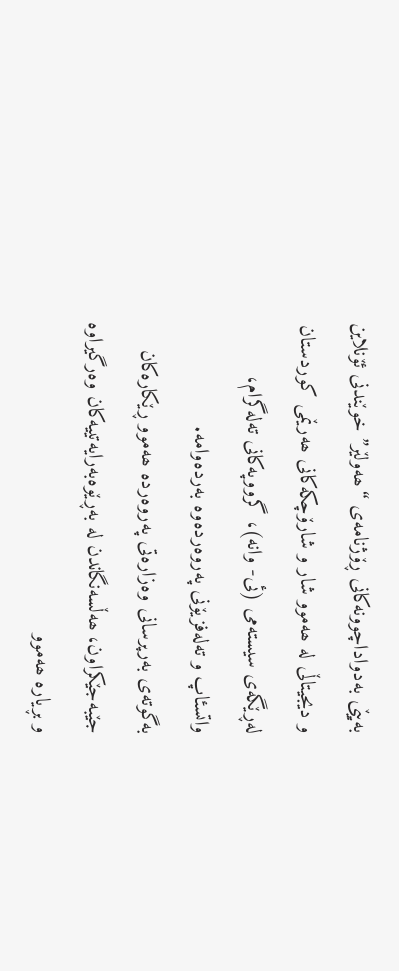بەپێی بەدواداچوونەکانی ڕۆژنامەی “ھەولێر” خوێندنی ئۆنلاین و دیجیتاڵی لە ھەموو شار و شارۆچکەکانی ھەرێمی کوردستان لەڕێگەی سیستەمی (ئی- وانە)، گرووپەکانی تەلەگرام، واتسئاپ و تەلەفزیۆنی پەروەردەوە بەردەوامە.
بەگوتەی بەرپرسانی وەزارەتی پەروەردە ھەموو ڕێکارەکان جێبەجێکراون، ھەڵسەنگاندن لە بەڕێوەبەرایەتییەکان وەرگیراوە و بڕیارە ھەموو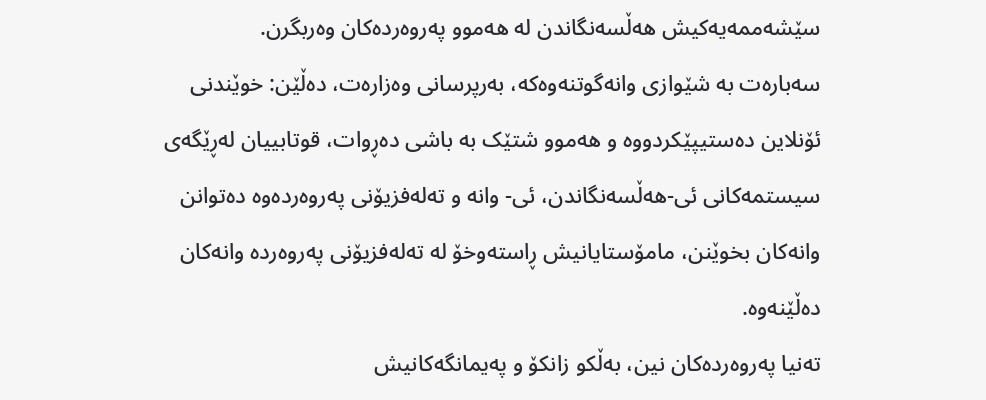سێشەممەیەکیش ھەڵسەنگاندن لە ھەموو پەروەردەکان وەربگرن.
سەبارەت بە شێوازی وانەگوتنەوەکە، بەرپرسانی وەزارەت، دەڵێن: خوێندنی ئۆنلاین دەستیپێکردووە و ھەموو شتێک بە باشی دەڕوات، قوتابییان لەڕێگەی سیستمەکانی ئی-ھەڵسەنگاندن، ئی- وانە و تەلەفزیۆنی پەروەردەوە دەتوانن وانەکان بخوێنن، مامۆستایانیش ڕاستەوخۆ لە تەلەفزیۆنی پەروەردە وانەکان دەڵێنەوە.
تەنیا پەروەردەکان نین، بەڵکو زانکۆ و پەیمانگەکانیش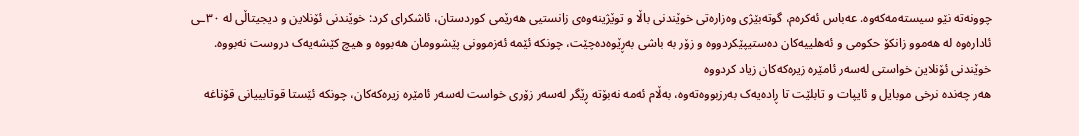چوونەتە نێو سیستەمەکەوە. عەباس ئەکرەم، گوتەبێژی وەزارەتی خوێندنی باڵا و توێژینەوەی زانستیی ھەرێمی کوردستان، ئاشکرای کرد: خوێندنی ئۆنلاین و دیجیتاڵی لە ٣٠ـی ئادارەوە لە ھەموو زانکۆ حکومی و ئەھلییەکان دەستیپێکردووە و زۆر بە باشی بەڕێوەدەچێت، چونکە ئێمە ئەزموونی پێشوومان ھەبووە و ھیچ کێشەیەک دروست نەبووە.
خوێندنی ئۆنلاین خواستی لەسەر ئامێرە زیرەکەکان زیاد کردووە
ھەر چەندە نرخی موبایل و ئایپات و تابلێت تا ڕادەیەک بەرزبووەتەوە، بەڵام ئەمە نەبۆتە ڕێگر لەسەر زۆری خواست لەسەر ئامێرە زیرەکەکان، چونکە ئێستا قوتابییانی قۆناغە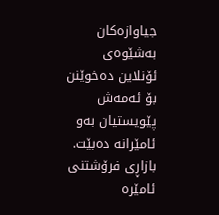جیاوازەکان بەشێوەی ئۆنلاین دەخوێنن بۆ ئەمەش پێویستیان بەو ئامێرانە دەبێت.
بازاڕی فرۆشتنی ئامێرە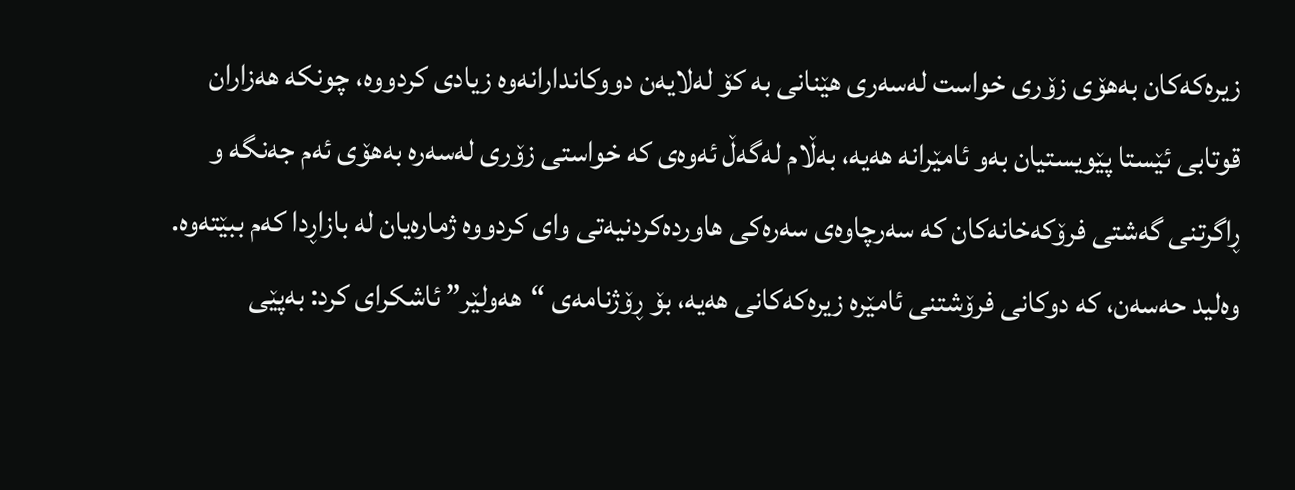زیرەکەکان بەھۆی زۆری خواست لەسەری ھێنانی بە کۆ لەلایەن دووکاندارانەوە زیادی کردووە، چونکە ھەزاران قوتابی ئێستا پێویستیان بەو ئامێرانە ھەیە، بەڵام لەگەڵ ئەوەی کە خواستی زۆری لەسەرە بەھۆی ئەم جەنگە و ڕاگرتنی گەشتی فرۆکەخانەکان کە سەرچاوەی سەرەکی ھاوردەکردنیەتی وای کردووە ژمارەیان لە بازاڕدا کەم ببێتەوە.
وەلید حەسەن، کە دوکانی فرۆشتنی ئامێرە زیرەکەکانی ھەیە، بۆ ڕۆژنامەی “ھەولێر” ئاشکرای کرد: بەپێی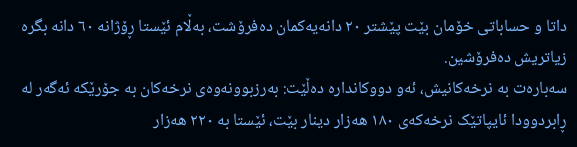داتا و حساباتی خۆمان بێت پێشتر ٢٠ دانەیەکمان دەفرۆشت، بەڵام ئێستا ڕۆژانە ٦٠ دانە بگرە زیاتریش دەفرۆشین.
سەبارەت بە نرخەکانیش، ئەو دووکاندارە دەڵێت: بەرزبوونەوەی نرخەکان بە جۆرێکە ئەگەر لە ڕابردوودا ئایپاتێک نرخەکەی ١٨٠ ھەزار دینار بێت، ئێستا بە ٢٢٠ ھەزار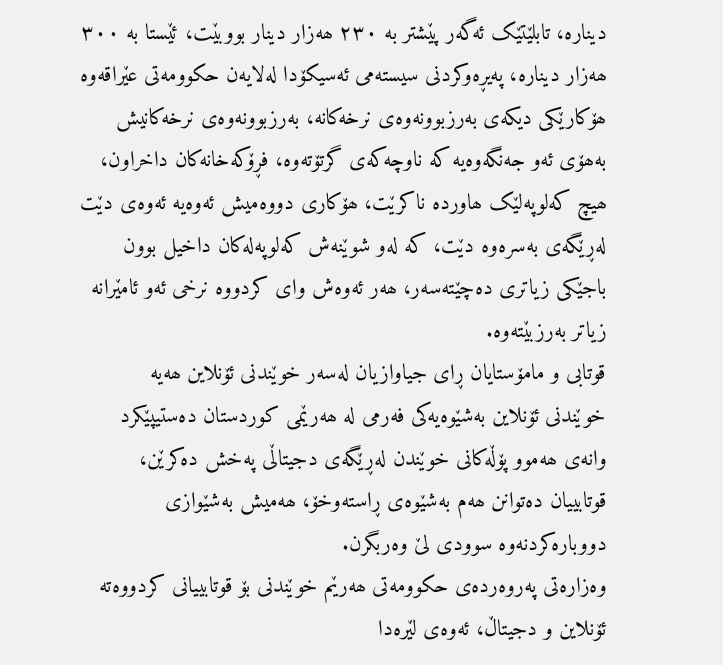دینارە، تابلێتێک ئەگەر پێشتر بە ٢٣٠ ھەزار دینار بووبێت، ئێستا بە ٣٠٠ ھەزار دینارە، پەیڕەوکردنی سیستەمی ئەسیکۆدا لەلایەن حکوومەتی عێراقەوە ھۆکارێکی دیکەی بەرزبوونەوەی نرخەکانە، بەرزبوونەوەی نرخەکانیش بەھۆی ئەو جەنگەوەیە کە ناوچەکەی گرتۆتەوە، فڕۆکەخانەکان داخراون، ھیچ کەلوپەلێک ھاوردە ناکرێت، ھۆکاری دووەمیش ئەوەیە ئەوەی دێت لەڕێگەی بەسرەوە دێت، کە لەو شوێنەش کەلوپەلەکان داخیل بوون باجێکی زیاتری دەچێتەسەر، ھەر ئەوەش وای کردووە نرخی ئەو ئامێرانە زیاتر بەرزبێتەوە.
قوتابی و مامۆستایان ڕای جیاوازیان لەسەر خوێندنی ئۆنلاین ھەیە
خوێندنی ئۆنلاین بەشێوەیەکی فەرمی لە ھەرێمی کوردستان دەستیپێکرد وانەی ھەموو پۆڵەکانی خوێندن لەڕێگەی دجیتاڵی پەخش دەکرێن، قوتابییان دەتوانن ھەم بەشێوەی ڕاستەوخۆ، ھەمیش بەشێوازی دووبارەکردنەوە سوودی لێ وەربگرن.
وەزارەتی پەروەردەی حکوومەتی ھەرێم خوێندنی بۆ قوتابییانی کردووەتە ئۆنلاین و دجیتاڵ، ئەوەی لێرەدا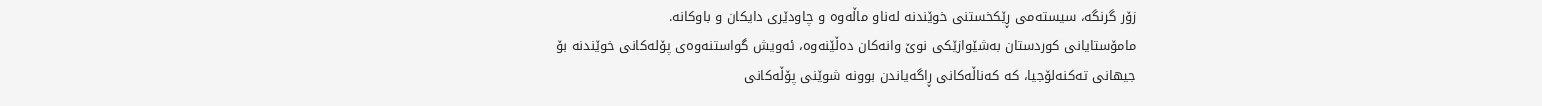زۆر گرنگە، سیستەمی ڕێکخستنی خوێندنە لەناو ماڵەوە و چاودێری دایکان و باوکانە.
مامۆستایانی کوردستان بەشێوازێکی نوێ وانەکان دەڵێنەوە، ئەویش گواستنەوەی پۆلەکانی خوێندنە بۆ جیھانی تەکنەلۆجیا، کە کەناڵەکانی ڕاگەیاندن بوونە شوێنی پۆڵەکانی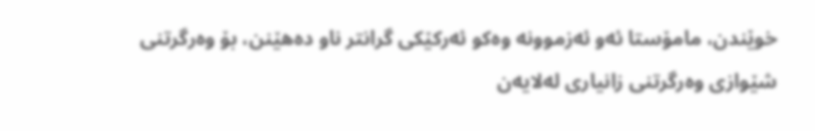خوێندن، مامۆستا ئەو ئەزموونە وەکو ئەرکێکی گرانتر ناو دەھێنن، بۆ وەرگرتنی شێوازی وەرگرتنی زانیاری لەلایەن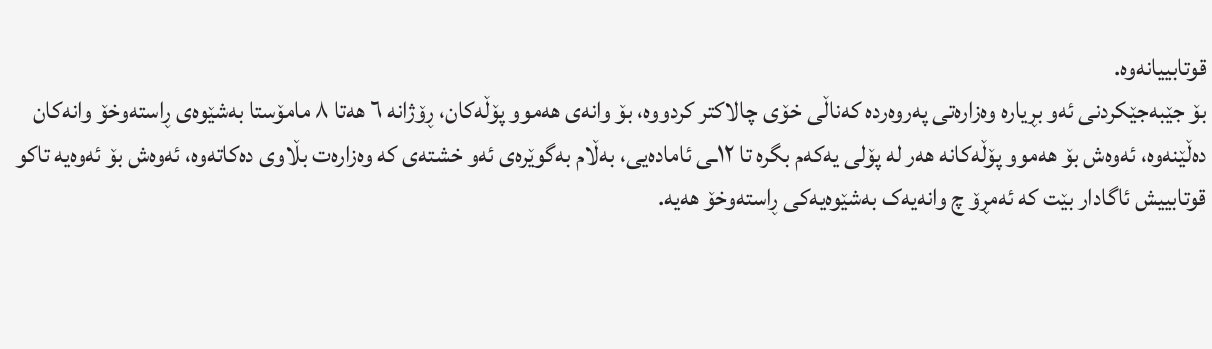قوتابییانەوە.
بۆ جێبەجێکردنی ئەو بڕیارە وەزارەتی پەروەردە کەناڵی خۆی چالاکتر کردووە، بۆ وانەی ھەموو پۆڵەکان، ڕۆژانە ٦ ھەتا ٨ مامۆستا بەشێوەی ڕاستەوخۆ وانەکان دەڵێنەوە، ئەوەش بۆ ھەموو پۆڵەکانە ھەر لە پۆلی یەکەم بگرە تا ١٢ـی ئامادەیی، بەڵام بەگوێرەی ئەو خشتەی کە وەزارەت بڵاوی دەکاتەوە، ئەوەش بۆ ئەوەیە تاکو قوتابییش ئاگادار بێت کە ئەمڕۆ چ وانەیەک بەشێوەیەکی ڕاستەوخۆ ھەیە.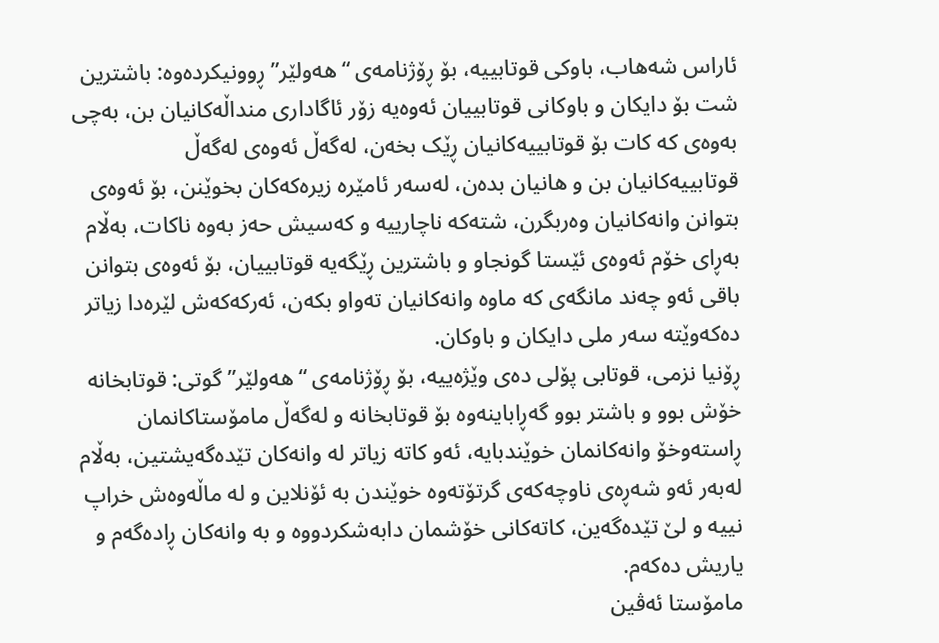ئاراس شەھاب، باوکی قوتابییە، بۆ ڕۆژنامەی “ھەولێر”ڕوونیکردەوە: باشترین شت بۆ دایکان و باوکانی قوتابییان ئەوەیە زۆر ئاگاداری منداڵەکانیان بن، بەچی بەوەی کە کات بۆ قوتابییەکانیان ڕێک بخەن، لەگەڵ ئەوەی لەگەڵ قوتابییەکانیان بن و ھانیان بدەن، لەسەر ئامێرە زیرەکەکان بخوێنن، بۆ ئەوەی بتوانن وانەکانیان وەربگرن، شتەکە ناچارییە و کەسیش حەز بەوە ناکات، بەڵام بەڕای خۆم ئەوەی ئێستا گونجاو و باشترین ڕێگەیە قوتابییان، بۆ ئەوەی بتوانن باقی ئەو چەند مانگەی کە ماوە وانەکانیان تەواو بکەن، ئەرکەکەش لێرەدا زیاتر دەکەوێتە سەر ملی دایکان و باوکان.
ڕۆنیا نزمی، قوتابی پۆلی دەی وێژەییە، بۆ ڕۆژنامەی “ھەولێر” گوتی: قوتابخانە خۆش بوو و باشتر بوو گەڕاباینەوە بۆ قوتابخانە و لەگەڵ مامۆستاکانمان ڕاستەوخۆ وانەکانمان خوێندبایە، ئەو کاتە زیاتر لە وانەکان تێدەگەیشتین، بەڵام لەبەر ئەو شەڕەی ناوچەکەی گرتۆتەوە خوێندن بە ئۆنلاین و لە ماڵەوەش خراپ نییە و لێ تێدەگەین، کاتەکانی خۆشمان دابەشکردووە و بە وانەکان ڕادەگەم و یاریش دەکەم.
مامۆستا ئەڤین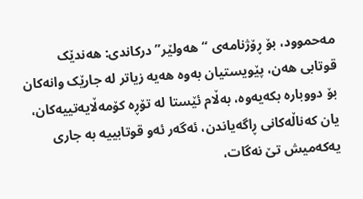مەحموود، بۆ ڕۆژنامەی “ھەولێر” درکاندی: ھەندێک قوتابی ھەن، پێویستیان بەوە ھەیە زیاتر لە جارێک وانەکان بۆ دووبارە بکەیەوە، بەڵام ئێستا لە تۆڕە کۆمەڵایەتییەکان، یان کەناڵەکانی ڕاگەیاندن، ئەگەر ئەو قوتابییە بە جاری یەکەمیش تێ نەگات،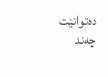دەتوانێت چەند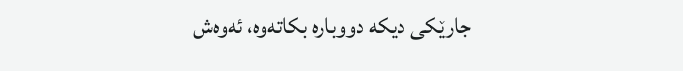جارێکی دیکە دووبارە بکاتەوە، ئەوەش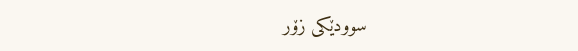سوودێکی زۆر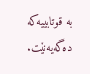بە قوتابییەکە دەگەیەنێت.